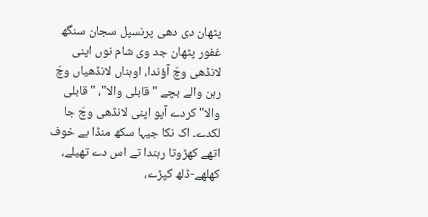پٹھان دی دھی پرنسپل سجان سنگھ
غفور پٹھان جد وی شام نوں اپنی لانڈھی وچّ آؤندا، اوہناں لانڈھیاں وچّ رہن والے بچے "قابلی والا"، "قابلی والا" کردے آپو اپنی لانڈھی وچّ جا لکدے۔ اک نکا جیہا سکھ منڈا بے خوف اتھے کھڑوتا رہندا تے اس دے تھیلے، کھلھے-ڈلھ کپڑے،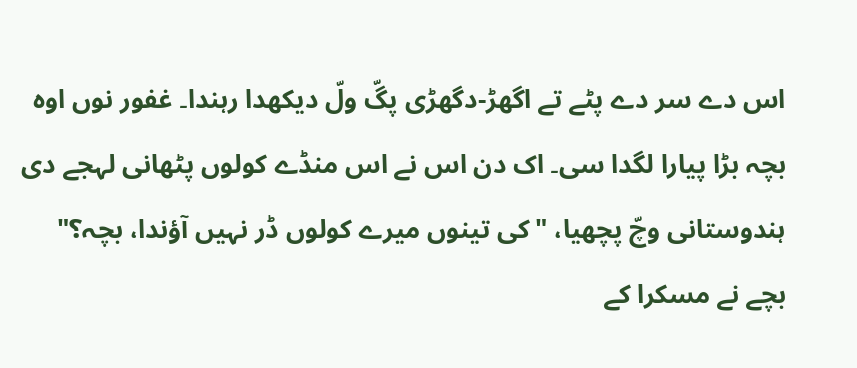اس دے سر دے پٹے تے اگھڑ-دگھڑی پگّ ولّ دیکھدا رہندا۔ غفور نوں اوہ بچہ بڑا پیارا لگدا سی۔ اک دن اس نے اس منڈے کولوں پٹھانی لہجے دی ہندوستانی وچّ پچھیا، "کی تینوں میرے کولوں ڈر نہیں آؤندا، بچہ؟"
بچے نے مسکرا کے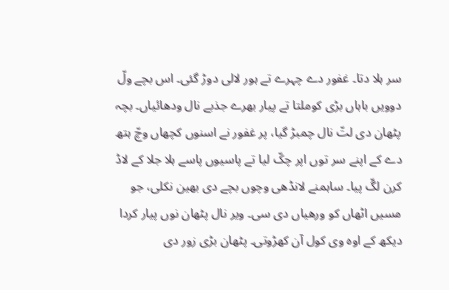سر ہلا دتا۔ غفور دے چہرے تے ہور لالی دوڑ گئی۔ اس بچے ولّ دوویں باہاں بڑی کوملتا تے پیار بھرے جذبے نال ودھائیاں۔ بچہ پٹھان دی لتّ نال چمبڑ گیا، پر غفور نے اسنوں کچھاں وچّ ہتھ دے کے اپنے سر توں اپر چکّ لیا تے پاسیوں پاسے ہلا جلا کے لاڈ کرن لگّ پیا۔ ساہمنے لانڈھی وچوں بچے دی بھین نکلی، جو مسیں اٹھاں کو ورھیاں دی سی۔ ویر نال پٹھان نوں پیار کردا دیکھ کے اوہ وی کول آن کھڑوتی۔ پٹھان بڑی زور دی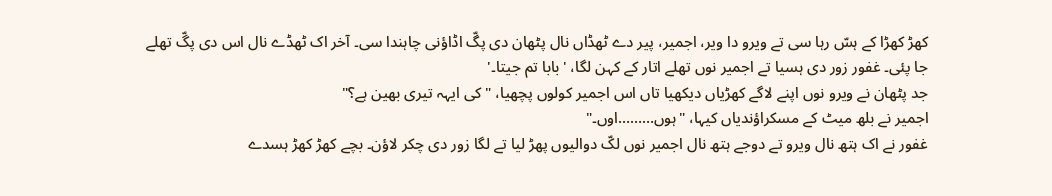کھڑ کھڑا کے ہسّ رہا سی تے ویرو دا ویر، اجمیر، پیر دے ٹھڈاں نال پٹھان دی پگّ اڈاؤنی چاہندا سی۔ آخر اک ٹھڈے نال اس دی پگّ تھلے جا پئی۔ غفور زور دی ہسیا تے اجمیر نوں تھلے اتار کے کہن لگا، 'بابا تم جیتا۔'
جد پٹھان نے ویرو نوں اپنے لاگے کھڑیاں دیکھیا تاں اس اجمیر کولوں پچھیا، "کی ایہہ تیری بھین ہے؟"
اجمیر نے بلھ میٹ کے مسکراؤندیاں کیہا، "ہوں………اوں۔"
غفور نے اک ہتھ نال ویرو تے دوجے ہتھ نال اجمیر نوں لکّ دوالیوں پھڑ لیا تے لگا زور دی چکر لاؤن۔ بچے کھڑ کھڑ ہسدے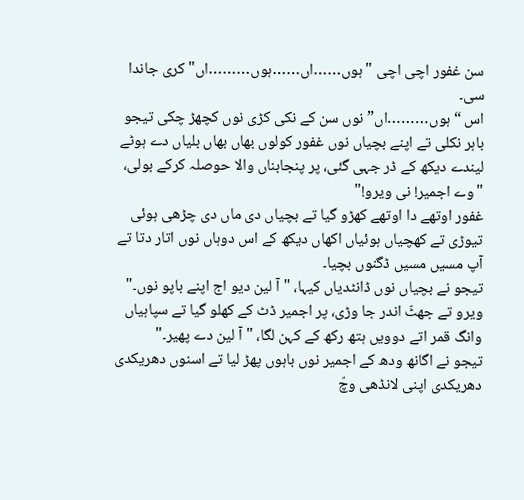سن غفور اچی اچی "ہوں……اں……ہوں………اں" کری جاندا سی۔
اس “ہوں………اں” نوں سن کے نکی کڑی نوں کچھڑ چکی تیجو باہر نکلی تے اپنے بچیاں نوں غفور کولوں بھاں بھاں بلیاں دے ہوٹے لیندے دیکھ کے ڈر جہی گئی، پر پنجابناں والا حوصلہ کرکے بولی، "وے اجمیر! نی ویرو!"
غفور اوتھے دا اوتھے کھڑو گیا تے بچیاں دی ماں دی چڑھی ہوئی تیوڑی تے کھچیاں ہوئیاں اکھاں دیکھ کے اس دوہاں نوں اتار دتا تے آپ مسیں مسیں ڈگنوں بچیا۔
تیجو نے بچیاں نوں ڈانٹدیاں کیہا، "آ لین دیو اج اپنے باپو نوں۔"
ویرو تے جھٹّ اندر جا وڑی، پر اجمیر ڈٹ کے کھلو گیا تے سپاہیاں وانگ قمر اتے دوویں ہتھ رکھ کے کہن لگا، "آ لین دے پھیر۔"
تیجو نے اگانھ ودھ کے اجمیر نوں باہوں پھڑ لیا تے اسنوں دھریکدی دھریکدی اپنی لانڈھی وچّ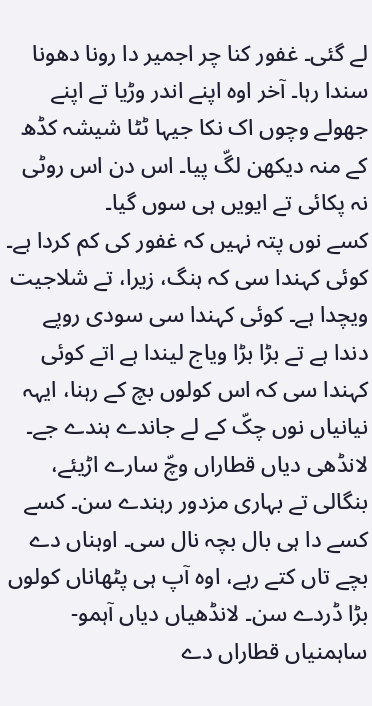لے گئی۔ غفور کنا چر اجمیر دا رونا دھونا سندا رہا۔ آخر اوہ اپنے اندر وڑیا تے اپنے جھولے وچوں اک نکا جیہا ٹٹا شیشہ کڈھ کے منہ دیکھن لگّ پیا۔ اس دن اس روٹی نہ پکائی تے ایویں ہی سوں گیا۔
کسے نوں پتہ نہیں کہ غفور کی کم کردا ہے۔ کوئی کہندا سی کہ ہنگ، زیرا، تے شلاجیت ویچدا ہے۔ کوئی کہندا سی سودی روپے دندا ہے تے بڑا بڑا ویاج لیندا ہے اتے کوئی کہندا سی کہ اس کولوں بچ کے رہنا، ایہہ نیانیاں نوں چکّ کے لے جاندے ہندے جے۔ لانڈھی دیاں قطاراں وچّ سارے اڑیئے، بنگالی تے بہاری مزدور رہندے سن۔ کسے کسے دا ہی بال بچہ نال سی۔ اوہناں دے بچے تاں کتے رہے، اوہ آپ ہی پٹھاناں کولوں بڑا ڈردے سن۔ لانڈھیاں دیاں آہمو-ساہمنیاں قطاراں دے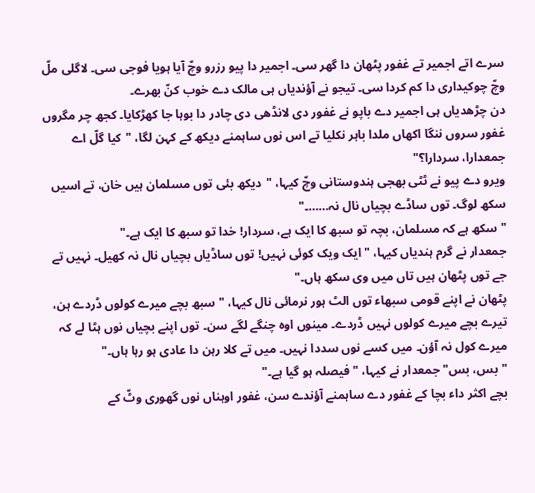سرے اتے اجمیر تے غفور پٹھان دا گھر سی۔ اجمیر دا پیو رزرو وچّ آیا ہویا فوجی سی۔ لاگلی ملّ وچّ چوکیداری دا کم کردا سی۔ تیجو نے آؤندیاں ہی مالک دے خوب کنّ بھرے۔
دن چڑھدیاں ہی اجمیر دے باپو نے غفور دی لانڈھی دی چادر دا بوہا جا کھڑکایا۔ کجھ چر مگروں غفور سروں ننگا اکھاں ملدا باہر نکلیا تے اس نوں ساہمنے دیکھ کے کہن لگا، "کیا گلّ اے جمعدارا، سردارا؟"
ویرو دے پیو نے ٹٹی بھجی ہندوستانی وچّ کیہا، "دیکھ بئی توں مسلمان ہیں خان، تے اسیں سکھ لوگ۔ توں ساڈے بچیاں نال نہ……۔"
"سکھ ہے کہ مسلمان، بچہ تو سبھ کا ایک ہے، سردار! خدا تو سبھ کا ایک ہے۔"
جمعدار نے گرم ہندیاں کیہا، "ایک ویک کوئی نہیں! توں ساڈیاں بچیاں نال نہ کھیل۔ نہیں تے جے توں پٹھان ہیں تاں میں وی سکھ ہاں۔"
پٹھان نے اپنے قومی سبھاء توں الٹ ہور نرمائی نال کیہا، "سبھ بچے میرے کولوں ڈردے ہن، تیرے بچے میرے کولوں نہیں ڈردے۔ مینوں اوہ چنگے لگے سن۔ توں اپنے بچیاں نوں ہٹا لے کہ میرے کول نہ آؤن۔ میں کسے نوں سددا نہیں۔ میں تے کلا رہن دا عادی ہو رہا ہاں۔"
"بس، بس" جمعدار نے کیہا، "فیصلہ ہو گیا ہے۔"
بچے اکثر داء بچا کے غفور دے ساہمنے آؤندے سن، غفور اوہناں نوں گھوری وٹّ کے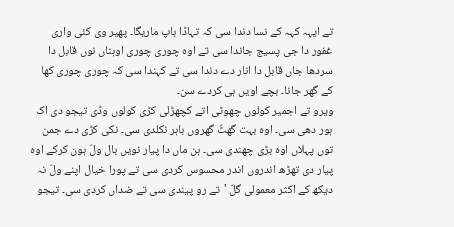تے ایہہ کہہ کے نسا دندا سی کہ تہاڈا باپ ماریگا۔ پھیر وی کئی واری غفور دا جی پسیج جاندا سی تے اوہ چوری چوری اوہناں نوں قابل دا سردھا جاں قابل دا انار دے دندا سی تے کہندا سی کہ چوری چوری کھا کے گھر جانا۔ بچے اویں ہی کردے سن۔
ویرو تے اجمیر کولوں چھوٹی اتے کچھڑلی کڑی کولوں وڈی تیجو دی اک ہور دھی سی۔ اوہ بہت گھٹّ گھروں باہر نکلدی سی۔ نکی کڑی دے جمن توں پہلاں اوہ بڑی چھندی سی۔ ہن ماں دا پیار نویں بال ولّ ہون کرکے اوہ پیار دی تھڑھ اندروں اندر محسوس کردی سی تے پورا خیال اپنے ولّ نہ دیکھ کے اکثر معمولی گلّ 'تے رو پیندی سی تے ضداں کردی سی۔ تیجو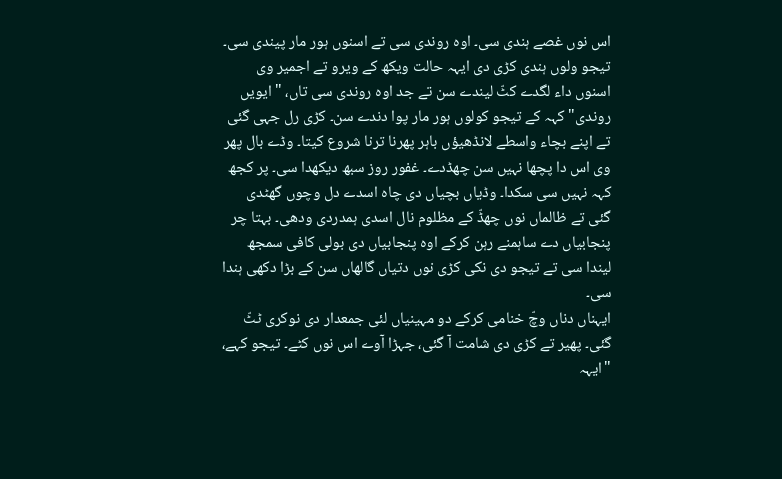اس نوں غصے ہندی سی۔ اوہ روندی سی تے اسنوں ہور مار پیندی سی۔ تیجو ولوں ہندی کڑی دی ایہہ حالت ویکھ کے ویرو تے اجمیر وی اسنوں داء لگدے کٹّ لیندے سن تے جد اوہ روندی سی تاں، "ایویں روندی" کہہ کے تیجو کولوں ہور مار پوا دندے سن۔ کڑی رل جہی گئی تے اپنے بچاء واسطے لانڈھیؤں باہر پھرنا ترنا شروع کیتا۔ وڈے بال پھر وی اس دا پچھا نہیں سن چھڈدے۔ غفور روز سبھ دیکھدا سی۔ پر کجھ کہہ نہیں سی سکدا۔ وڈیاں بچیاں دی چاہ اسدے دل وچوں گھٹدی گئی تے ظالماں نوں چھڈّ کے مظلوم نال اسدی ہمدردی ودھی۔ بہتا چر پنجابیاں دے ساہمنے رہن کرکے اوہ پنجابیاں دی بولی کافی سمجھ لیندا سی تے تیجو دی نکی کڑی نوں دتیاں گالھاں سن کے بڑا دکھی ہندا سی۔
ایہناں دناں وچّ خنامی کرکے دو مہینیاں لئی جمعدار دی نوکری ٹٹّ گئی۔ پھیر تے کڑی دی شامت آ گئی، جہڑا آوے اس نوں کٹے۔ تیجو کہے، "ایہہ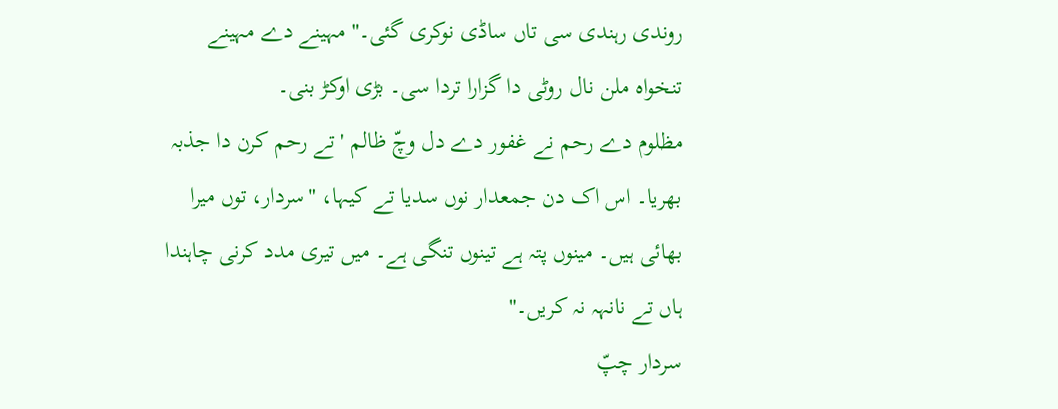روندی رہندی سی تاں ساڈی نوکری گئی۔" مہینے دے مہینے تنخواہ ملن نال روٹی دا گزارا تردا سی۔ بڑی اوکڑ بنی۔
مظلوم دے رحم نے غفور دے دل وچّ ظالم 'تے رحم کرن دا جذبہ بھریا۔ اس اک دن جمعدار نوں سدیا تے کیہا، "سردار، توں میرا بھائی ہیں۔ مینوں پتہ ہے تینوں تنگی ہے۔ میں تیری مدد کرنی چاہندا ہاں تے نانہہ نہ کریں۔"
سردار چپّ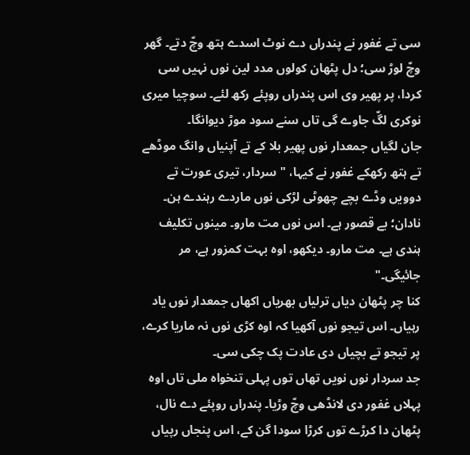سی تے غفور نے پندراں دے نوٹ اسدے ہتھ وچّ دتے۔ گھر وچّ لوڑ سی؛ دل پٹھان کولوں مدد لین نوں نہیں سی کردا، پر پھیر وی اس پندراں روپئے رکھ لئے۔ سوچیا میری نوکری لگّ جاوے گی تاں سنے سود موڑ دیوانگا۔
جان لگیاں جمعدار نوں پھیر بلا کے تے آپنیاں وانگ موڈھے تے ہتھ رکھکے غفور نے کیہا، "سردار، تیری عورت تے دوویں وڈے بچے چھوٹی لڑکی نوں ماردے رہندے ہن۔ نادان؛ بے قصور ہے۔ اس نوں مت مارو۔ مینوں تکلیف ہندی ہے۔ مت مارو۔ دیکھو، اوہ بہت کمزور ہے، مر جائیگی۔"
کنا چر پٹھان دیاں ترلیاں بھریاں اکھاں جمعدار نوں یاد رہیاں۔ اس تیجو نوں آکھیا کہ اوہ کڑی نوں نہ ماریا کرے، پر تیجو تے بچیاں دی عادت پک چکی سی۔
جد سردار نوں نویں تھاں توں پہلی تنخواہ ملی تاں اوہ پہلاں غفور دی لانڈھی وچّ وڑیا۔ پندراں روپئے دے نال، پٹھان دا کرڑے توں کرڑا سودا گن کے، اس پنجاں رپیاں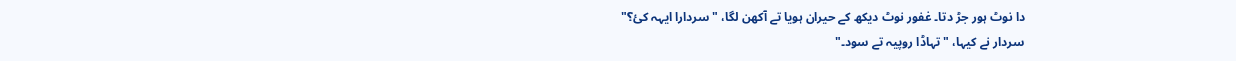دا نوٹ ہور جڑ دتا۔ غفور نوٹ دیکھ کے حیران ہویا تے آکھن لگا، "سردارا ایہہ کئ؟"
سردار نے کیہا، "تہاڈا روپیہ تے سود۔"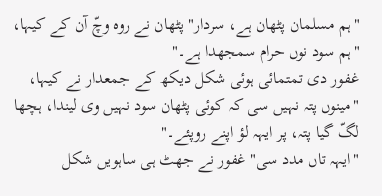"ہم مسلمان پٹھان ہے، سردار" پٹھان نے روہ وچّ آن کے کیہا، "ہم سود نوں حرام سمجھدا ہے۔"
غفور دی تمتمائی ہوئی شکل دیکھ کے جمعدار نے کیہا، "مینوں پتہ نہیں سی کہ کوئی پٹھان سود نہیں وی لیندا، ہچھا لگّ گیا پتہ، پر ایہہ لؤ اپنے روپئے۔"
"ایہہ تاں مدد سی" غفور نے جھٹ ہی ساہویں شکل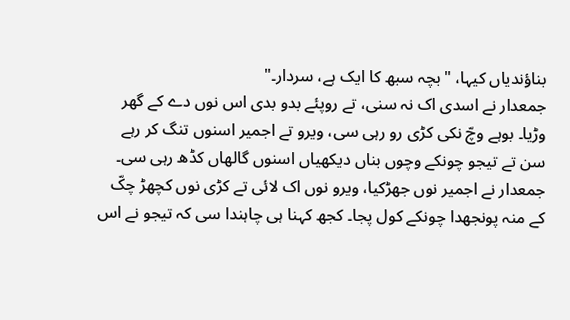بناؤندیاں کیہا، "بچہ سبھ کا ایک ہے، سردار۔"
جمعدار نے اسدی اک نہ سنی، تے روپئے بدو بدی اس نوں دے کے گھر وڑیا۔ بوہے وچّ نکی کڑی رو رہی سی، ویرو تے اجمیر اسنوں تنگ کر رہے سن تے تیجو چونکے وچوں بناں دیکھیاں اسنوں گالھاں کڈھ رہی سی۔ جمعدار نے اجمیر نوں جھڑکیا، ویرو نوں اک لائی تے کڑی نوں کچھڑ چکّ کے منہ پونجھدا چونکے کول پجا۔ کجھ کہنا ہی چاہندا سی کہ تیجو نے اس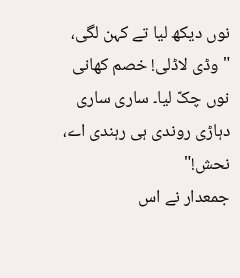نوں دیکھ لیا تے کہن لگی، "وڈی لاڈلی! خصم کھانی نوں چکّ لیا۔ ساری ساری دہاڑی روندی ہی رہندی اے، نحش!"
جمعدار نے اس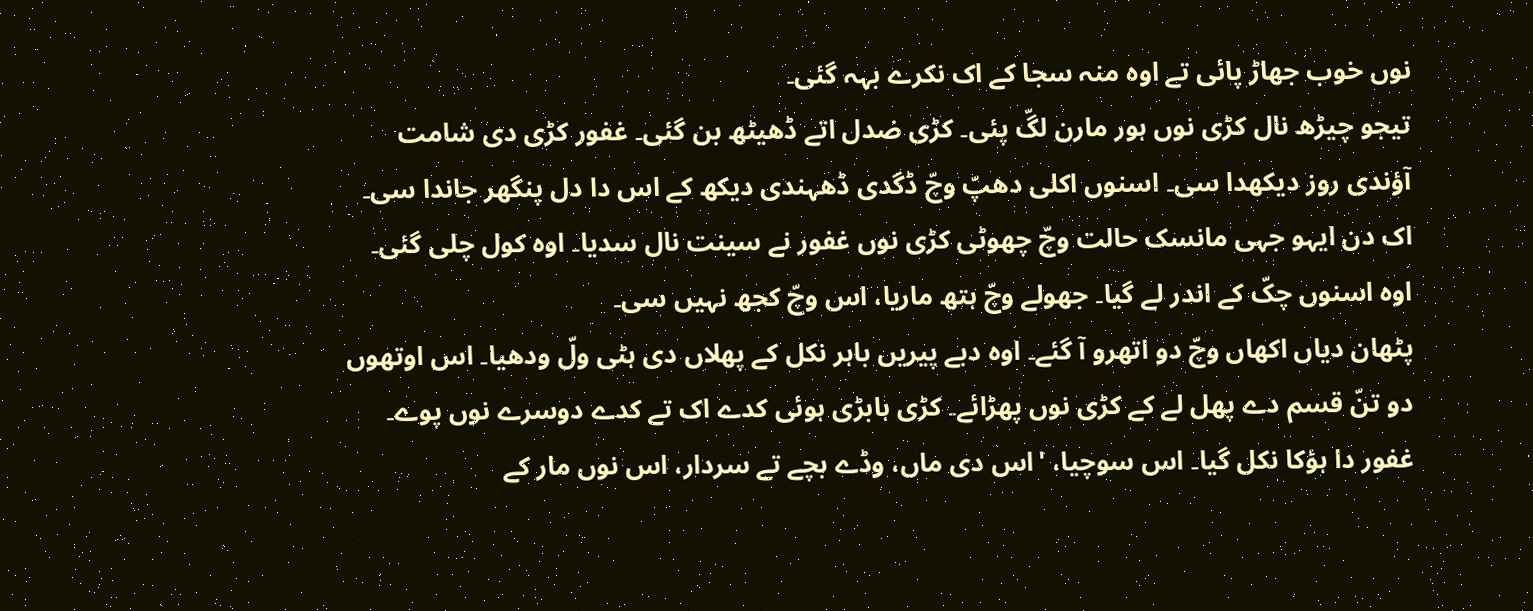نوں خوب جھاڑ پائی تے اوہ منہ سجا کے اک نکرے بہہ گئی۔
تیجو چیڑھ نال کڑی نوں ہور مارن لگّ پئی۔ کڑی ضدل اتے ڈھیٹھ بن گئی۔ غفور کڑی دی شامت آؤندی روز دیکھدا سی۔ اسنوں اکلی دھپّ وچّ ڈگدی ڈھہندی دیکھ کے اس دا دل پنگھر جاندا سی۔
اک دن ایہو جہی مانسک حالت وچّ چھوٹی کڑی نوں غفور نے سینت نال سدیا۔ اوہ کول چلی گئی۔ اوہ اسنوں چکّ کے اندر لے گیا۔ جھولے وچّ ہتھ ماریا، اس وچّ کجھ نہیں سی۔
پٹھان دیاں اکھاں وچّ دو اتھرو آ گئے۔ اوہ دبے پیریں باہر نکل کے پھلاں دی ہٹی ولّ ودھیا۔ اس اوتھوں دو تنّ قسم دے پھل لے کے کڑی نوں پھڑائے۔ کڑی ہابڑی ہوئی کدے اک تے کدے دوسرے نوں پوے۔ غفور دا ہؤکا نکل گیا۔ اس سوچیا، 'اس دی ماں، وڈے بچے تے سردار، اس نوں مار کے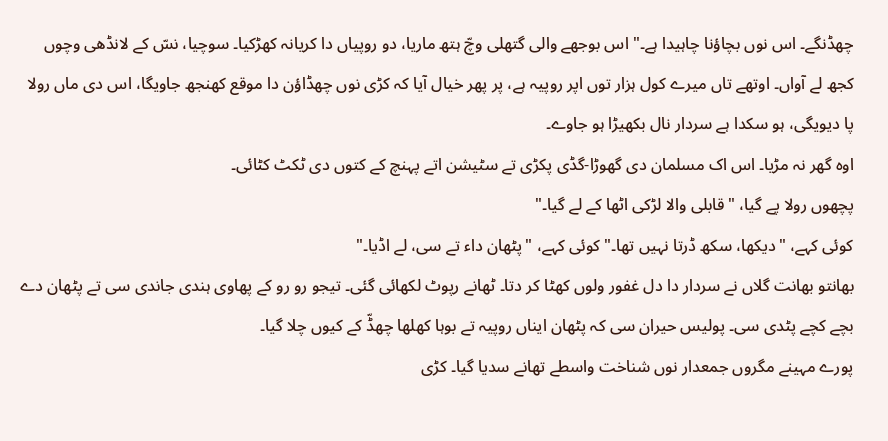چھڈنگے۔ اس نوں بچاؤنا چاہیدا ہے۔" اس بوجھے والی گتھلی وچّ ہتھ ماریا، دو روپیاں دا کریانہ کھڑکیا۔ سوچیا، نسّ کے لانڈھی وچوں کجھ لے آواں۔ اوتھے تاں میرے کول ہزار توں اپر روپیہ ہے، پر پھر خیال آیا کہ کڑی نوں چھڈاؤن دا موقع کھنجھ جاویگا، اس دی ماں رولا پا دیویگی، ہو سکدا ہے سردار نال بکھیڑا ہو جاوے۔
اوہ گھر نہ مڑیا۔ اس اک مسلمان دی گھوڑا-گڈی پکڑی تے سٹیشن اتے پہنچ کے کتوں دی ٹکٹ کٹائی۔
پچھوں رولا پے گیا، "قابلی والا لڑکی اٹھا کے لے گیا۔"
کوئی کہے، "دیکھا، سکھ ڈرتا نہیں تھا۔" کوئی کہے، "پٹھان داء تے سی، لے اڈیا۔"
بھانتو بھانت گلاں نے سردار دا دل غفور ولوں کھٹا کر دتا۔ ٹھانے رپوٹ لکھائی گئی۔ تیجو رو رو کے پھاوی ہندی جاندی سی تے پٹھان دے بچے کچے پٹدی سی۔ پولیس حیران سی کہ پٹھان ایناں روپیہ تے بوہا کھلھا چھڈّ کے کیوں چلا گیا۔
پورے مہینے مگروں جمعدار نوں شناخت واسطے تھانے سدیا گیا۔ کڑی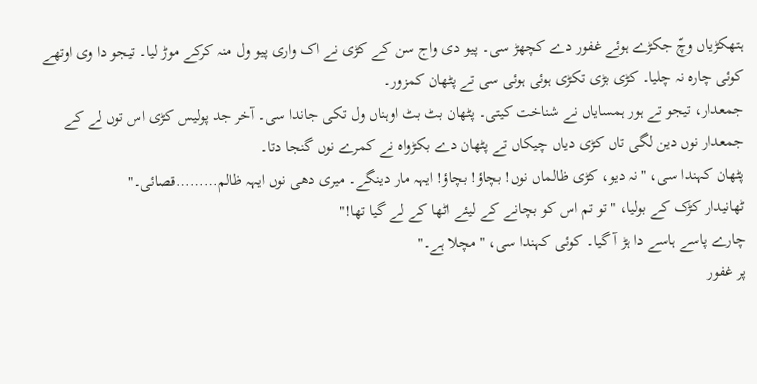ہتھکڑیاں وچّ جکڑے ہوئے غفور دے کچھڑ سی۔ پیو دی واج سن کے کڑی نے اک واری پیو ول منہ کرکے موڑ لیا۔ تیجو دا وی اوتھے کوئی چارہ نہ چلیا۔ کڑی بڑی تکڑی ہوئی ہوئی سی تے پٹھان کمزور۔
جمعدار، تیجو تے ہور ہمسایاں نے شناخت کیتی۔ پٹھان بٹ بٹ اوہناں ول تکی جاندا سی۔ آخر جد پولیس کڑی اس توں لے کے جمعدار نوں دین لگی تاں کڑی دیاں چیکاں تے پٹھان دے بکڑواہ نے کمرے نوں گنجا دتا۔
پٹھان کہندا سی، "نہ دیو، کڑی ظالماں نوں! بچاؤ! بچاؤ! ایہہ مار دینگے۔ میری دھی نوں ایہہ ظالم………قصائی۔"
ٹھانیدار کڑک کے بولیا، "تو تم اس کو بچانے کے لیئے اٹھا کے لے گیا تھا!"
چارے پاسے ہاسے دا ہڑ آ گیا۔ کوئی کہندا سی، "مچلا ہے۔"
پر غفور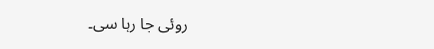روئی جا رہا سی۔